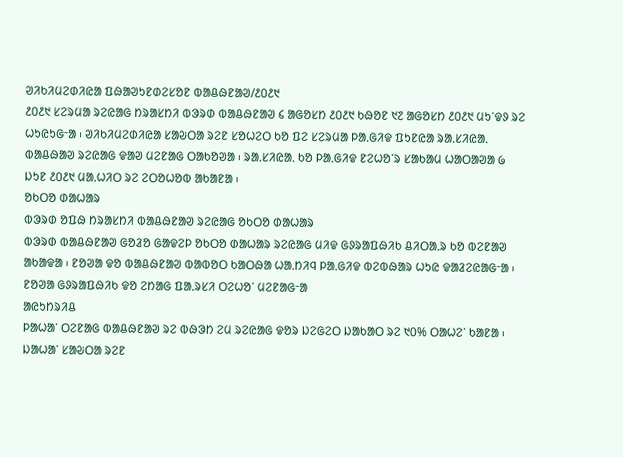ᱣᱤᱠᱤᱢᱮᱰᱤᱭᱟ ᱯᱷᱟᱣᱩᱱᱰᱮᱥᱚᱱ ᱵᱟᱪᱷᱱᱟᱣ/᱒᱐᱒᱑
᱒᱐᱒᱑ ᱥᱮᱨᱢᱟ ᱨᱮᱭᱟᱜ ᱴᱨᱟᱥᱴᱤ ᱵᱳᱨᱰ ᱵᱟᱪᱷᱱᱟᱣ ᱔ ᱟᱜᱚᱥᱴ ᱒᱐᱒᱑ ᱠᱷᱚᱱ ᱑᱗ ᱟᱜᱚᱥᱴ ᱒᱐᱒᱑ ᱢᱩᱸᱫᱽ ᱨᱮ ᱦᱩᱭᱩᱜᱼᱟ ᱾ ᱣᱤᱠᱤᱢᱮᱰᱤᱭᱟ ᱥᱟᱶᱛᱟ ᱨᱮᱱ ᱥᱚᱦᱮᱛ ᱠᱚ ᱯᱮ ᱥᱮᱨᱢᱟ ᱞᱟᱹᱜᱤᱫ ᱯᱩᱱᱭᱟ ᱨᱟᱹᱥᱤᱭᱟᱹ ᱵᱟᱪᱷᱟᱣ ᱨᱮᱭᱟᱜ ᱫᱟᱣ ᱢᱮᱱᱟᱜ ᱛᱟᱠᱚᱣᱟ ᱾ ᱨᱟᱹᱥᱤᱭᱟᱹ ᱠᱚ ᱞᱟᱹᱜᱤᱫ ᱱᱮᱦᱚᱸᱨ ᱥᱟᱠᱟᱢ ᱦᱟᱛᱟᱣᱟ ᱙ ᱡᱩᱱ ᱒᱐᱒᱑ ᱢᱟᱹᱦᱤᱛ ᱨᱮ ᱮᱛᱚᱦᱚᱵ ᱟᱠᱟᱱᱟ ᱾
ᱚᱠᱛᱚ ᱰᱟᱦᱟᱨ
ᱵᱳᱨᱰ ᱚᱯᱷ ᱴᱨᱟᱥᱴᱤ ᱵᱟᱪᱷᱱᱟᱣ ᱨᱮᱭᱟᱜ ᱚᱠᱛᱚ ᱰᱟᱦᱟᱨ
ᱵᱳᱨᱰ ᱵᱟᱪᱷᱱᱟᱣ ᱜᱚᱲᱚ ᱜᱟᱫᱮᱞ ᱚᱠᱛᱚ ᱰᱟᱦᱟᱨ ᱨᱮᱭᱟᱜ ᱢᱤᱫ ᱜᱽᱨᱟᱯᱷᱤᱠ ᱪᱤᱛᱟᱹᱨ ᱠᱚ ᱵᱮᱱᱟᱣ ᱟᱠᱟᱫᱟ ᱾ ᱱᱚᱣᱟ ᱫᱚ ᱵᱟᱪᱷᱱᱟᱣ ᱵᱟᱵᱚᱛ ᱠᱟᱛᱷᱟ ᱦᱟᱹᱴᱤᱧ ᱞᱟᱹᱜᱤᱫ ᱵᱮᱵᱷᱟᱨ ᱦᱩᱭ ᱫᱟᱲᱮᱭᱟᱜᱼᱟ ᱾ ᱱᱚᱣᱟ ᱜᱽᱨᱟᱯᱷᱤᱠ ᱫᱚ ᱮᱴᱟᱜ ᱯᱟᱹᱨᱥᱤ ᱛᱮᱦᱚᱸ ᱢᱮᱱᱟᱜᱼᱟ
ᱟᱭᱩᱴᱨᱤᱪ
ᱞᱟᱦᱟᱸ ᱛᱮᱱᱟᱜ ᱵᱟᱪᱷᱱᱟᱣ ᱨᱮ ᱵᱷᱳᱴ ᱮᱢ ᱨᱮᱭᱟᱜ ᱫᱚᱨ ᱡᱮᱜᱮᱛ ᱡᱟᱠᱟᱛ ᱨᱮ ᱑᱐% ᱛᱟᱦᱮᱸ ᱠᱟᱱᱟ ᱾ ᱡᱟᱦᱟᱸ ᱥᱟᱶᱛᱟ ᱨᱮᱱ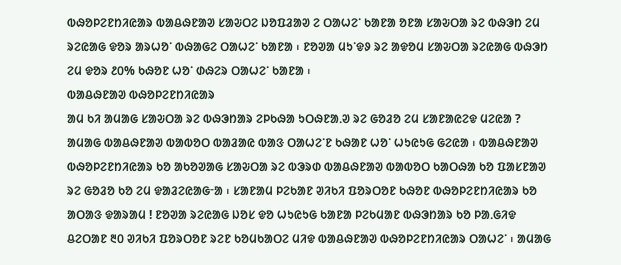ᱵᱷᱚᱞᱮᱱᱴᱤᱭᱟᱨ ᱵᱟᱪᱷᱱᱟᱣ ᱥᱟᱶᱛᱮ ᱡᱚᱯᱲᱟᱣ ᱮ ᱛᱟᱦᱮᱸ ᱠᱟᱱᱟ ᱚᱱᱟ ᱥᱟᱶᱛᱟ ᱨᱮ ᱵᱷᱳᱴ ᱮᱢ ᱨᱮᱭᱟᱜ ᱫᱚᱨ ᱟᱨᱦᱚᱸ ᱵᱷᱟᱜᱮ ᱛᱟᱦᱮᱸ ᱠᱟᱱᱟ ᱾ ᱱᱚᱣᱟ ᱢᱩᱸᱫᱽ ᱨᱮ ᱟᱫᱚᱢ ᱥᱟᱶᱛᱟ ᱨᱮᱭᱟᱜ ᱵᱷᱳᱴ ᱮᱢ ᱫᱚᱨ ᱒᱐% ᱠᱷᱚᱱ ᱦᱚᱸ ᱰᱷᱮᱨ ᱛᱟᱦᱮᱸ ᱠᱟᱱᱟ ᱾
ᱵᱟᱪᱷᱱᱟᱣ ᱵᱷᱚᱞᱮᱱᱴᱤᱭᱟᱨ
ᱟᱢ ᱠᱤ ᱟᱢᱟᱜ ᱥᱟᱶᱛᱟ ᱨᱮ ᱵᱷᱳᱴᱟᱨ ᱮᱞᱠᱷᱟ ᱩᱛᱷᱱᱟᱹᱣ ᱨᱮ ᱜᱚᱲᱚ ᱮᱢ ᱥᱟᱱᱟᱭᱮᱫ ᱢᱮᱭᱟ ? ᱟᱢᱟᱜ ᱵᱟᱪᱷᱱᱟᱣ ᱵᱟᱵᱚᱛ ᱵᱟᱲᱟᱭ ᱵᱟᱝ ᱛᱟᱦᱮᱸᱱ ᱠᱷᱟᱱ ᱦᱚᱸ ᱦᱩᱭᱩᱜ ᱜᱮᱭᱟ ᱾ ᱵᱟᱪᱷᱱᱟᱣ ᱵᱷᱚᱞᱮᱱᱴᱤᱭᱟᱨ ᱠᱚ ᱟᱠᱚᱣᱟᱜ ᱥᱟᱶᱛᱟ ᱨᱮ ᱵᱳᱨᱰ ᱵᱟᱪᱷᱱᱟᱣ ᱵᱟᱵᱚᱛ ᱠᱟᱛᱷᱟ ᱠᱚ ᱯᱟᱥᱱᱟᱣ ᱨᱮ ᱜᱚᱲᱚ ᱠᱚ ᱮᱢ ᱫᱟᱲᱮᱭᱟᱜᱼᱟ ᱾ ᱥᱟᱱᱟᱢ ᱞᱮᱠᱟᱱ ᱣᱤᱠᱤ ᱯᱚᱨᱛᱚᱱ ᱠᱷᱚᱱ ᱵᱷᱚᱞᱮᱱᱴᱤᱭᱟᱨ ᱠᱚ ᱟᱛᱟᱝ ᱫᱟᱨᱟᱢ ! ᱱᱚᱣᱟ ᱨᱮᱭᱟᱜ ᱡᱚᱥ ᱫᱚ ᱦᱩᱭᱩᱜ ᱠᱟᱱᱟ ᱞᱮᱠᱢᱟᱱ ᱵᱷᱳᱴᱟᱨ ᱠᱚ ᱞᱟᱹᱜᱤᱫ ᱪᱮᱛᱟᱱ ᱓᱐ ᱣᱤᱠᱤ ᱯᱚᱨᱛᱚᱱ ᱨᱮᱱ ᱠᱚᱢᱠᱟᱛᱮ ᱢᱤᱫ ᱵᱟᱪᱷᱱᱟᱣ ᱵᱷᱚᱞᱮᱱᱴᱤᱭᱟᱨ ᱛᱟᱦᱮᱸ ᱾ ᱟᱢᱟᱜ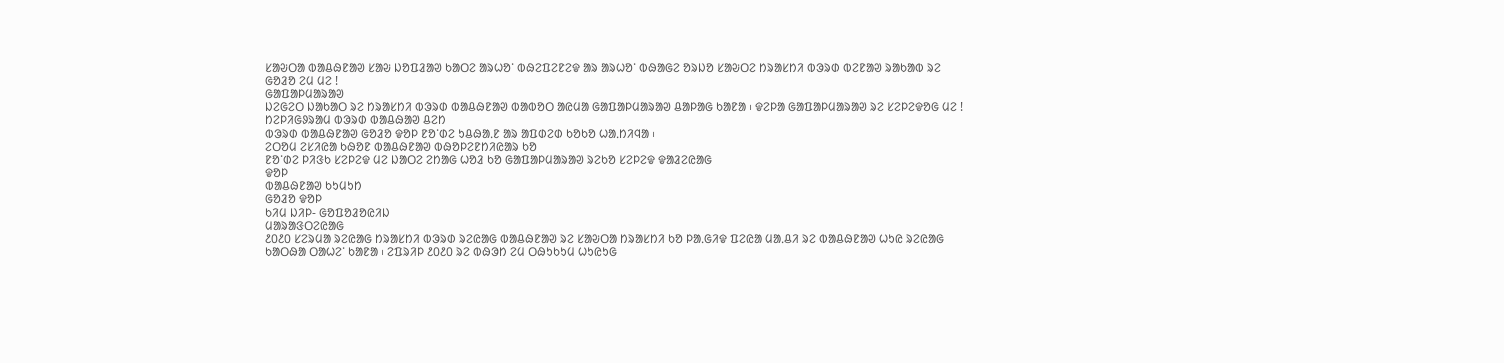ᱥᱟᱶᱛᱟ ᱵᱟᱪᱷᱱᱟᱣ ᱥᱟᱶ ᱡᱚᱯᱲᱟᱣ ᱠᱟᱛᱮ ᱟᱨᱦᱚᱸ ᱵᱷᱮᱯᱮᱱᱮᱫ ᱟᱨ ᱟᱨᱦᱚᱸ ᱵᱷᱟᱜᱮ ᱚᱨᱡᱚ ᱥᱟᱶᱛᱮ ᱴᱨᱟᱥᱴᱤ ᱵᱳᱨᱰ ᱵᱮᱱᱟᱣ ᱨᱟᱠᱟᱵ ᱨᱮ ᱜᱚᱲᱚ ᱮᱢ ᱢᱮ !
ᱜᱟᱯᱟᱞᱢᱟᱨᱟᱣ
ᱡᱮᱜᱮᱛ ᱡᱟᱠᱟᱛ ᱨᱮ ᱴᱨᱟᱥᱴᱤ ᱵᱳᱨᱰ ᱵᱟᱪᱷᱱᱟᱣ ᱵᱟᱵᱚᱛ ᱟᱭᱢᱟ ᱜᱟᱯᱟᱞᱢᱟᱨᱟᱣ ᱪᱟᱞᱟᱜ ᱠᱟᱱᱟ ᱾ ᱫᱮᱞᱟ ᱜᱟᱯᱟᱞᱢᱟᱨᱟᱣ ᱨᱮ ᱥᱮᱞᱮᱫᱚᱜ ᱢᱮ !
ᱴᱮᱞᱤᱜᱽᱨᱟᱢ ᱵᱳᱨᱰ ᱵᱟᱪᱷᱟᱣ ᱪᱮᱴ
ᱵᱳᱨᱰ ᱵᱟᱪᱷᱱᱟᱣ ᱜᱚᱲᱚ ᱫᱚᱞ ᱱᱚᱸᱰᱮ ᱩᱪᱷᱟᱹᱱ ᱟᱨ ᱟᱯᱰᱮᱰ ᱠᱚᱠᱚ ᱦᱟᱹᱴᱤᱧᱟ ᱾
ᱮᱛᱚᱢ ᱮᱥᱤᱭᱟ ᱠᱷᱚᱱ ᱵᱟᱪᱷᱱᱟᱣ ᱵᱷᱚᱞᱮᱱᱴᱤᱭᱟᱨ ᱠᱚ
ᱱᱚᱸᱰᱮ ᱞᱤᱝᱠ ᱥᱮᱞᱮᱫ ᱢᱮ ᱡᱟᱛᱮ ᱮᱴᱟᱜ ᱦᱚᱲ ᱠᱚ ᱜᱟᱯᱟᱞᱢᱟᱨᱟᱣ ᱨᱮᱠᱚ ᱥᱮᱞᱮᱫ ᱫᱟᱲᱮᱭᱟᱜ
ᱫᱚᱞ
ᱵᱟᱪᱷᱱᱟᱣ ᱠᱩᱢᱩᱴ
ᱜᱚᱲᱚ ᱫᱚᱞ
ᱠᱤᱢ ᱡᱤᱞ- ᱜᱚᱯᱚᱲᱚᱭᱤᱡ
ᱢᱟᱨᱟᱝᱛᱮᱭᱟᱜ
᱒᱐᱒᱐ ᱥᱮᱨᱢᱟ ᱨᱮᱭᱟᱜ ᱴᱨᱟᱥᱴᱤ ᱵᱳᱨᱰ ᱨᱮᱭᱟᱜ ᱵᱟᱪᱷᱱᱟᱣ ᱨᱮ ᱥᱟᱶᱛᱟ ᱴᱨᱟᱥᱴᱤ ᱠᱚ ᱞᱟᱹᱜᱤᱫ ᱯᱮᱭᱟ ᱢᱟᱹᱪᱤ ᱨᱮ ᱵᱟᱪᱷᱱᱟᱣ ᱦᱩᱭ ᱨᱮᱭᱟᱜ ᱠᱟᱛᱷᱟ ᱛᱟᱦᱮᱸ ᱠᱟᱱᱟ ᱾ ᱮᱯᱨᱤᱞ ᱒᱐᱒᱐ ᱨᱮ ᱵᱷᱳᱴ ᱮᱢ ᱛᱷᱩᱠᱩᱢ ᱦᱩᱭᱩᱜ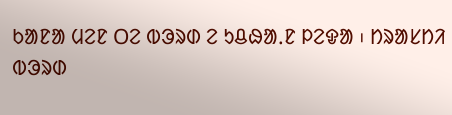ᱠᱟᱱᱟ ᱢᱮᱱ ᱛᱮ ᱵᱳᱨᱰ ᱮ ᱩᱪᱷᱟᱹᱱ ᱞᱮᱫᱟ ᱾ ᱴᱨᱟᱥᱴᱤ ᱵᱳᱨᱰ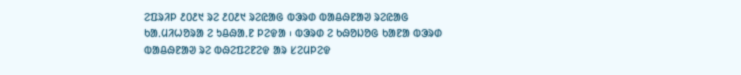ᱮᱯᱨᱤᱞ ᱒᱐᱒᱑ ᱨᱮ ᱒᱐᱒᱑ ᱨᱮᱭᱟᱜ ᱵᱳᱨᱰ ᱵᱟᱪᱷᱱᱟᱣ ᱨᱮᱭᱟᱜ ᱠᱟᱹᱢᱤᱦᱚᱨᱟ ᱮ ᱩᱪᱷᱟᱹᱱ ᱞᱮᱫᱟ ᱾ ᱵᱳᱨᱰ ᱮ ᱠᱷᱚᱡᱚᱜ ᱠᱟᱱᱟ ᱵᱳᱨᱰ ᱵᱟᱪᱷᱱᱟᱣ ᱨᱮ ᱵᱷᱮᱯᱮᱱᱮᱫ ᱟᱨ ᱥᱮᱢᱞᱮᱫ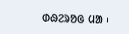ᱰᱷᱮᱨᱚᱜ ᱢᱟ ᱾